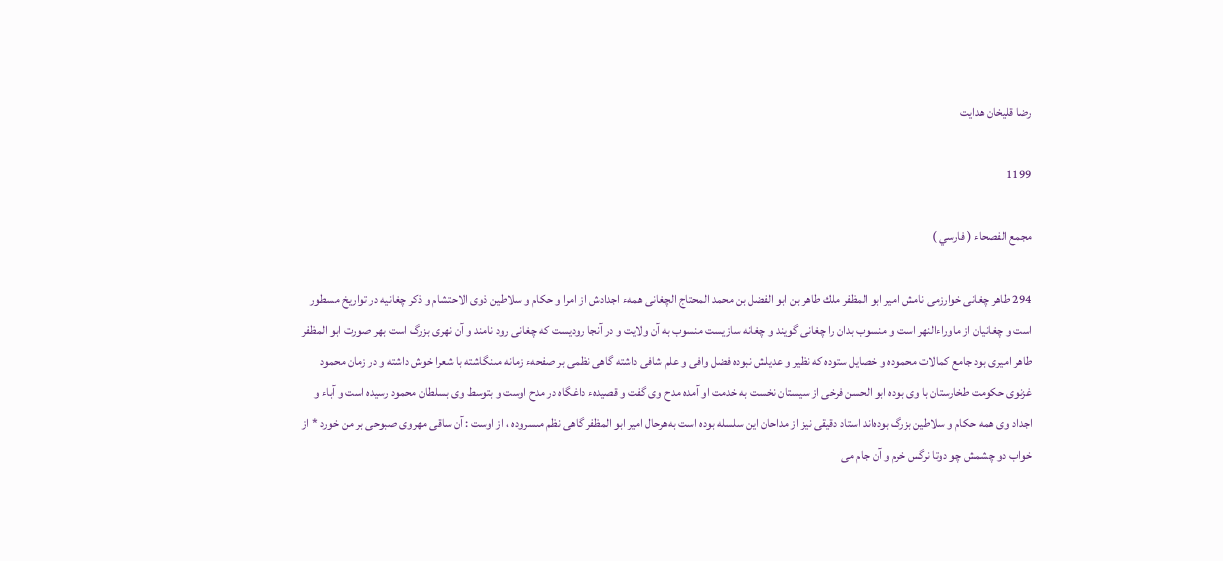رضا قليخان هدايت

1199

مجمع الفصحاء ( فارسي )

294 طاهر چغانى خوارزمى نامش امير ابو المظفر ملك طاهر بن ابو الفضل بن محمد المحتاج الچغانى همهء اجدادش از امرا و حكام و سلاطين ذوى الاحتشام و ذكر چغانيه در تواريخ مسطور است و چغانيان از ماوراءالنهر است و منسوب بدان را چغانى گويند و چغانه سازيست منسوب به آن ولايت و در آنجا روديست كه چغانى رود نامند و آن نهرى بزرگ است بهر صورت ابو المظفر طاهر اميرى بود جامع كمالات محموده و خصايل ستوده كه نظير و عديلش نبوده فضل وافى و علم شافى داشته گاهى نظمى بر صفحهء زمانه مىنگاشته با شعرا خوش داشته و در زمان محمود غزنوى حكومت طخارستان با وى بوده ابو الحسن فرخى از سيستان نخست به خدمت او آمده مدح وى گفت و قصيدهء داغگاه در مدح اوست و بتوسط وى بسلطان محمود رسيده است و آباء و اجداد وى همه حكام و سلاطين بزرگ بوده‌اند استاد دقيقى نيز از مداحان اين سلسله بوده است به‌هرحال امير ابو المظفر گاهى نظم مىسروده ، از اوست : آن ساقى مهروى صبوحى بر من خورد * از خواب دو چشمش چو دوتا نرگس خرم و آن جام مى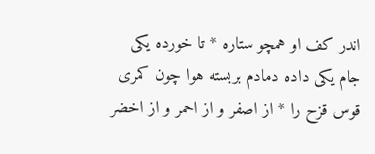اندر كف او همچو ستاره * تا خورده يكى جام يكى داده دمادم بربسته هوا چون كمرى قوس قزح را * از اصفر و از احمر و از اخضر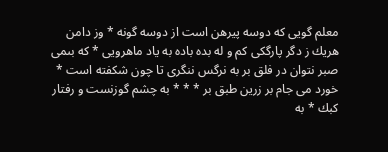معلم گويى كه دوسه پيرهن است از دوسه گونه * وز دامن هريك ز دگر پارگكى كم و له بده باده به ياد ماهرويى * كه بىمى صبر نتوان در فلق بر به نرگس ننگرى تا چون شكفته است * خورد مى جام بر زرين طبق بر * * * به چشم گوزنست و رفتار كبك * به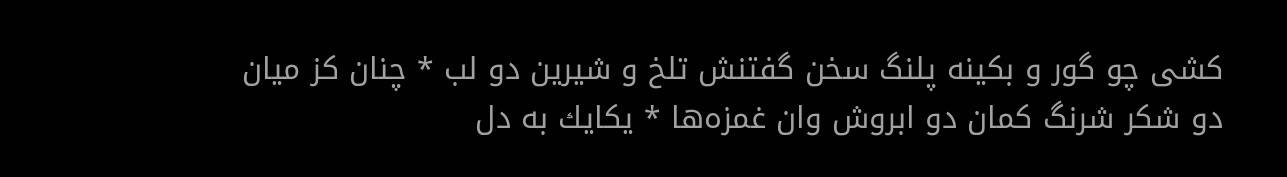كشى چو گور و بكينه پلنگ سخن گفتنش تلخ و شيرين دو لب * چنان كز ميان دو شكر شرنگ كمان دو ابروش وان غمزه‌ها * يكايك به دل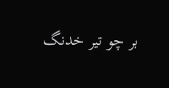بر چو تير خدنگ